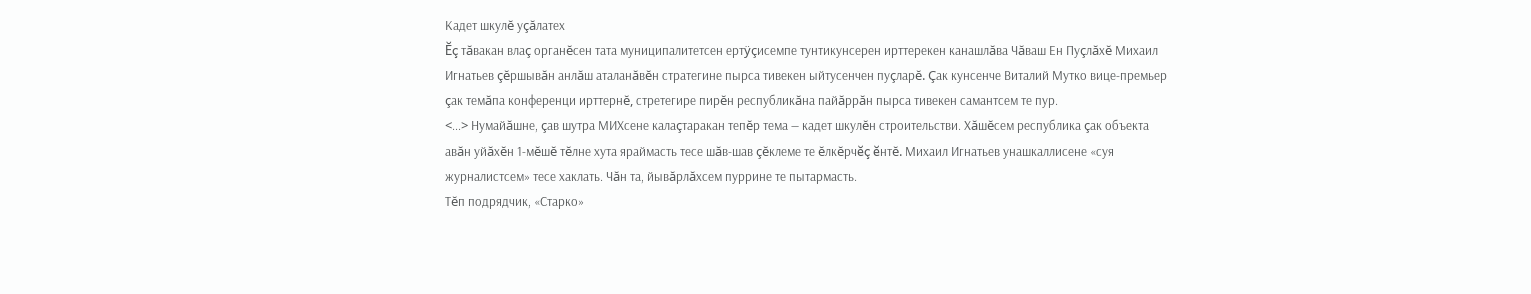Кадет шкулĕ уçăлатех
Ĕç тăвакан влаç органĕсен тата муниципалитетсен ертÿçисемпе тунтикунсерен ирттерекен канашлăва Чăваш Ен Пуçлăхĕ Михаил Игнатьев çĕршывăн анлăш аталанăвĕн стратегине пырса тивекен ыйтусенчен пуçларĕ. Çак кунсенче Виталий Мутко вице-премьер çак темăпа конференци ирттернĕ, стретегире пирĕн республикăна пайăррăн пырса тивекен самантсем те пур.
<...> Нумайăшне, çав шутра МИХсене калаçтаракан тепĕр тема — кадет шкулĕн строительстви. Хăшĕсем республика çак объекта авăн уйăхĕн 1-мĕшĕ тĕлне хута яраймасть тесе шăв-шав çĕклеме те ĕлкĕрчĕç ĕнтĕ. Михаил Игнатьев унашкаллисене «суя журналистсем» тесе хаклать. Чăн та, йывăрлăхсем пуррине те пытармасть.
Тĕп подрядчик, «Старко»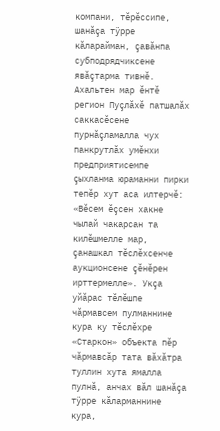компани, тĕрĕссипе, шанăçа тÿрре кăларайман, çавăнпа субподрядчиксене явăçтарма тивнĕ. Ахальтен мар ĕнтĕ регион Пуçлăхĕ патшалăх саккасĕсене пурнăçламалла чух панкрутлăх умĕнхи предприятисемпе çыхланма юраманни пирки тепĕр хут аса илтерчĕ: «Вĕсем ĕçсен хакне чылай чакарсан та килĕшмелле мар, çанашкал тĕслĕхсенче аукционсене çĕнĕрен ирттермелле». Укçа уйăрас тĕлĕшпе чăрмавсем пулманнине кура ку тĕслĕхре «Старкон» объекта пĕр чăрмавсăр тата вăхăтра туллин хута ямалла пулнă, анчах вăл шанăçа тÿрре кăларманнине кура,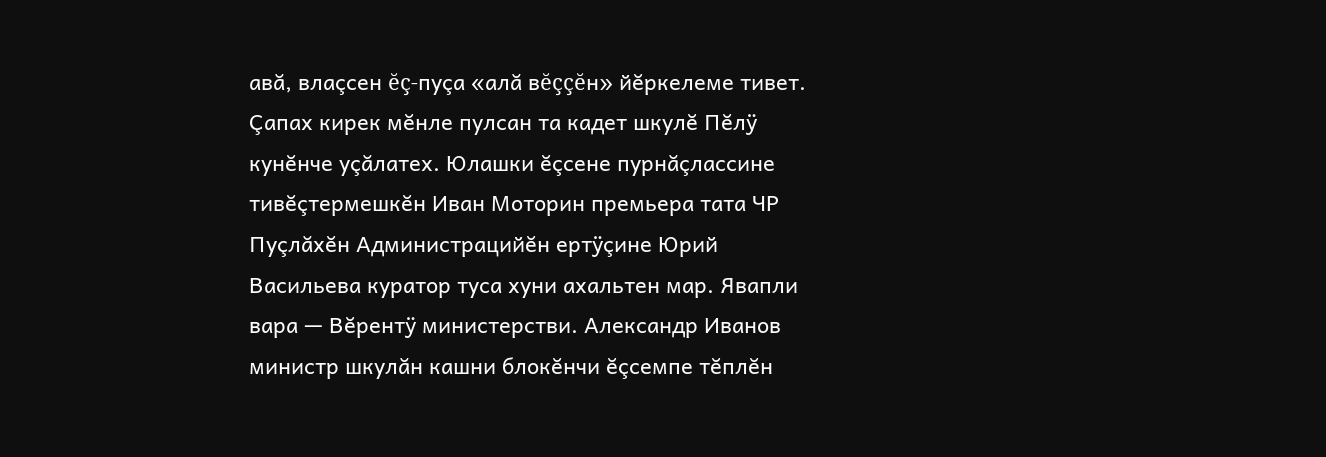авă, влаçсен ĕç-пуçа «алă вĕççĕн» йĕркелеме тивет.
Çапах кирек мĕнле пулсан та кадет шкулĕ Пĕлÿ кунĕнче уçăлатех. Юлашки ĕçсене пурнăçлассине тивĕçтермешкĕн Иван Моторин премьера тата ЧР Пуçлăхĕн Администрацийĕн ертÿçине Юрий Васильева куратор туса хуни ахальтен мар. Явапли вара — Вĕрентÿ министерстви. Александр Иванов министр шкулăн кашни блокĕнчи ĕçсемпе тĕплĕн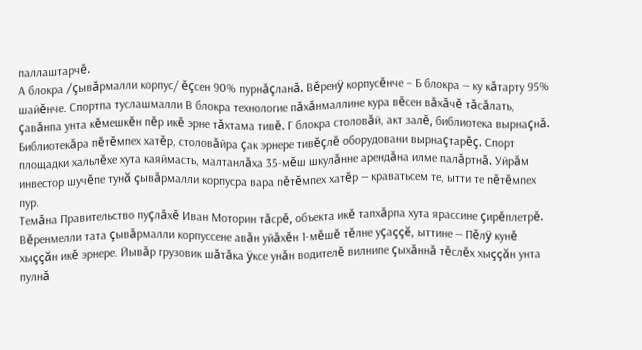паллаштарчĕ.
А блокра /çывăрмалли корпус/ ĕçсен 90% пурнăçланă. Вĕренÿ корпусĕнче – Б блокра — ку кăтарту 95% шайĕнче. Спортпа туслашмалли В блокра технологие пăхăнмаллине кура вĕсен вăхăчĕ тăсăлать, çавăнпа унта кĕмешкĕн пĕр икĕ эрне тăхтама тивĕ. Г блокра столовăй, акт залĕ, библиотека вырнаçнă. Библиотекăра пĕтĕмпех хатĕр, столовăйра çак эрнере тивĕçлĕ оборудовани вырнаçтарĕç. Спорт площадки хальлĕхе хута каяймасть, малтанлăха 35-мĕш шкулăнне арендăна илме палăртнă. Уйрăм инвестор шучĕпе тунă çывăрмалли корпусра вара пĕтĕмпех хатĕр — краватьсем те, ытти те пĕтĕмпех пур.
Темăна Правительство пуçлăхĕ Иван Моторин тăсрĕ, объекта икĕ тапхăрпа хута ярассине çирĕплетрĕ. Вĕренмелли тата çывăрмалли корпуссене авăн уйăхĕн 1-мĕшĕ тĕлне уçаççĕ, ыттине — Пĕлÿ кунĕ хыççăн икĕ эрнере. Йывăр грузовик шăтăка ÿксе унăн водителĕ вилнипе çыхăннă тĕслĕх хыççăн унта пулнă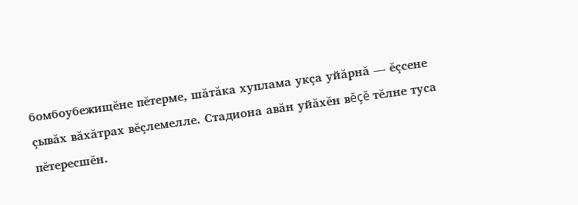бомбоубежищĕне пĕтерме, шăтăка хуплама укçа уйăрнă — ĕçсене çывăх вăхăтрах вĕçлемелле. Стадиона авăн уйăхĕн вĕçĕ тĕлне туса пĕтересшĕн.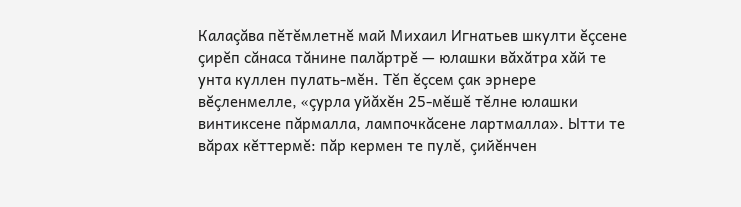Калаçăва пĕтĕмлетнĕ май Михаил Игнатьев шкулти ĕçсене çирĕп сăнаса тăнине палăртрĕ — юлашки вăхăтра хăй те унта куллен пулать-мĕн. Тĕп ĕçсем çак эрнере вĕçленмелле, «çурла уйăхĕн 25-мĕшĕ тĕлне юлашки винтиксене пăрмалла, лампочкăсене лартмалла». Ытти те вăрах кĕттермĕ: пăр кермен те пулĕ, çийĕнчен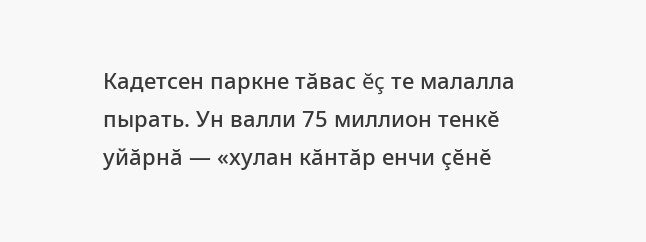Кадетсен паркне тăвас ĕç те малалла пырать. Ун валли 75 миллион тенкĕ уйăрнă — «хулан кăнтăр енчи çĕнĕ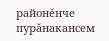районĕнче пурăнакансем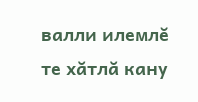валли илемлĕ те хăтлă кану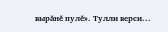вырăнĕ пулĕ». Тулли верси...